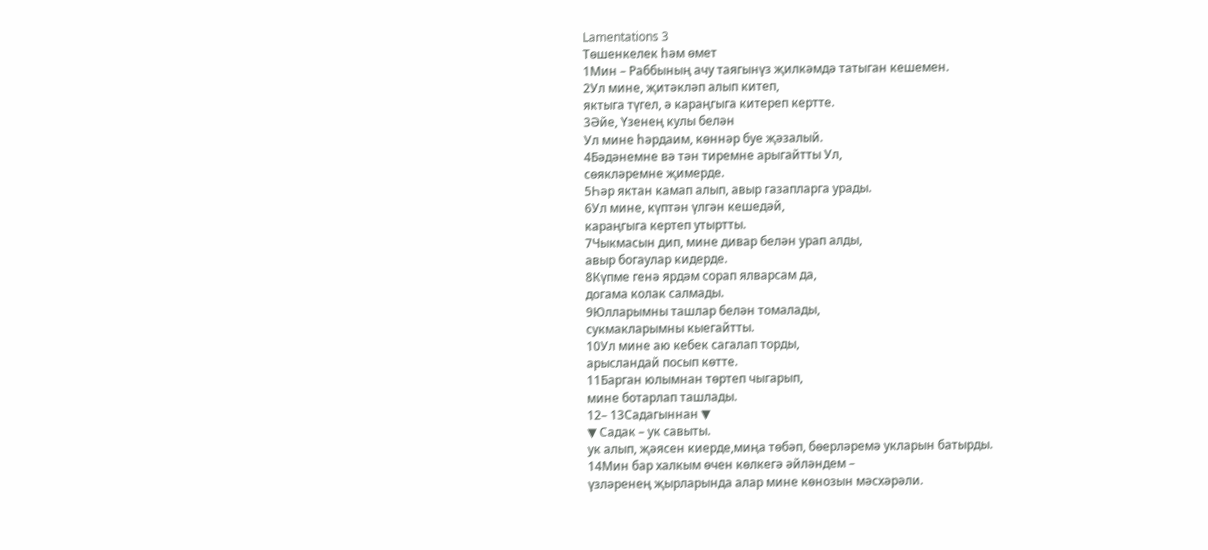Lamentations 3
Төшенкелек һәм өмет
1Мин – Раббының ачу таягынүз җилкәмдә татыган кешемен.
2Ул мине, җитәкләп алып китеп,
яктыга түгел, ә караңгыга китереп кертте.
3Әйе, Үзенең кулы белән
Ул мине һәрдаим, көннәр буе җәзалый.
4Бәдәнемне вә тән тиремне арыгайтты Ул,
сөякләремне җимерде.
5Һәр яктан камап алып, авыр газапларга урады.
6Ул мине, күптән үлгән кешедәй,
караңгыга кертеп утыртты.
7Чыкмасын дип, мине дивар белән урап алды,
авыр богаулар кидерде.
8Күпме генә ярдәм сорап ялварсам да,
догама колак салмады.
9Юлларымны ташлар белән томалады,
сукмакларымны кыегайтты.
10Ул мине аю кебек сагалап торды,
арысландай посып көтте.
11Барган юлымнан төртеп чыгарып,
мине ботарлап ташлады.
12– 13Садагыннан ▼
▼ Садак – ук савыты.
ук алып, җәясен киерде,миңа төбәп, бөерләремә укларын батырды.
14Мин бар халкым өчен көлкегә әйләндем –
үзләренең җырларында алар мине көнозын мәсхәрәли.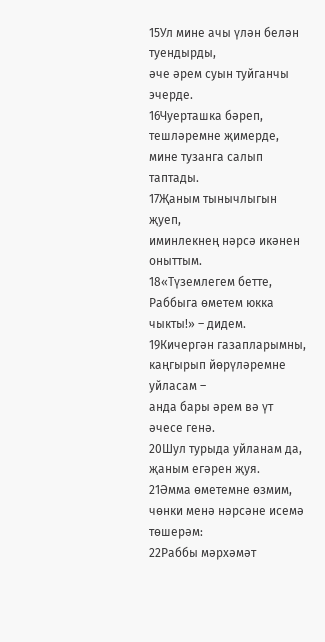15Ул мине ачы үлән белән туендырды,
әче әрем суын туйганчы эчерде.
16Чуерташка бәреп, тешләремне җимерде,
мине тузанга салып таптады.
17Җаным тынычлыгын җуеп,
иминлекнең нәрсә икәнен оныттым.
18«Түземлегем бетте,
Раббыга өметем юкка чыкты!» – дидем.
19Кичергән газапларымны, каңгырып йөрүләремне уйласам –
анда бары әрем вә үт әчесе генә.
20Шул турыда уйланам да,
җаным егәрен җуя.
21Әмма өметемне өзмим,
чөнки менә нәрсәне исемә төшерәм:
22Раббы мәрхәмәт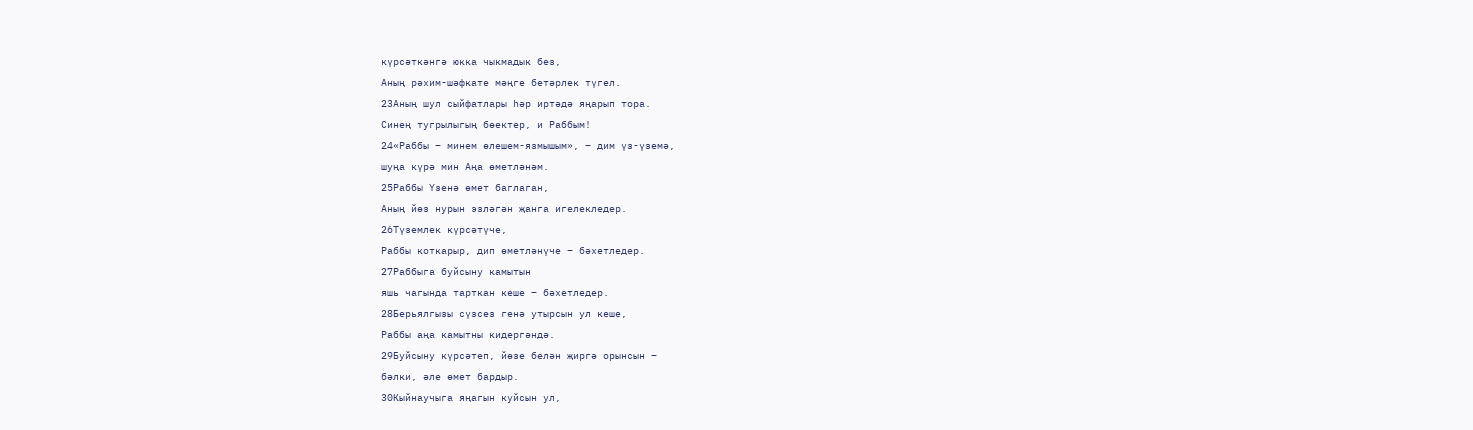күрсәткәнгә юкка чыкмадык без,
Аның рәхим-шәфкате мәңге бетәрлек түгел.
23Аның шул сыйфатлары һәр иртәдә яңарып тора.
Синең тугрылыгың бөектер, и Раббым!
24«Раббы – минем өлешем-язмышым», – дим үз-үземә,
шуңа күрә мин Аңа өметләнәм.
25Раббы Үзенә өмет баглаган,
Аның йөз нурын эзләгән җанга игелекледер.
26Түземлек күрсәтүче,
Раббы коткарыр, дип өметләнүче – бәхетледер.
27Раббыга буйсыну камытын
яшь чагында тарткан кеше – бәхетледер.
28Берьялгызы сүзсез генә утырсын ул кеше,
Раббы аңа камытны кидергәндә.
29Буйсыну күрсәтеп, йөзе белән җиргә орынсын –
бәлки, әле өмет бардыр.
30Кыйнаучыга яңагын куйсын ул,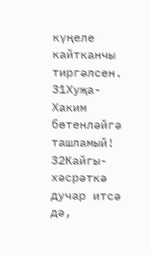күңеле кайтканчы тиргәлсен.
31Хуҗа-Хаким бөтенләйгә ташламый!
32Кайгы-хәсрәткә дучар итсә дә,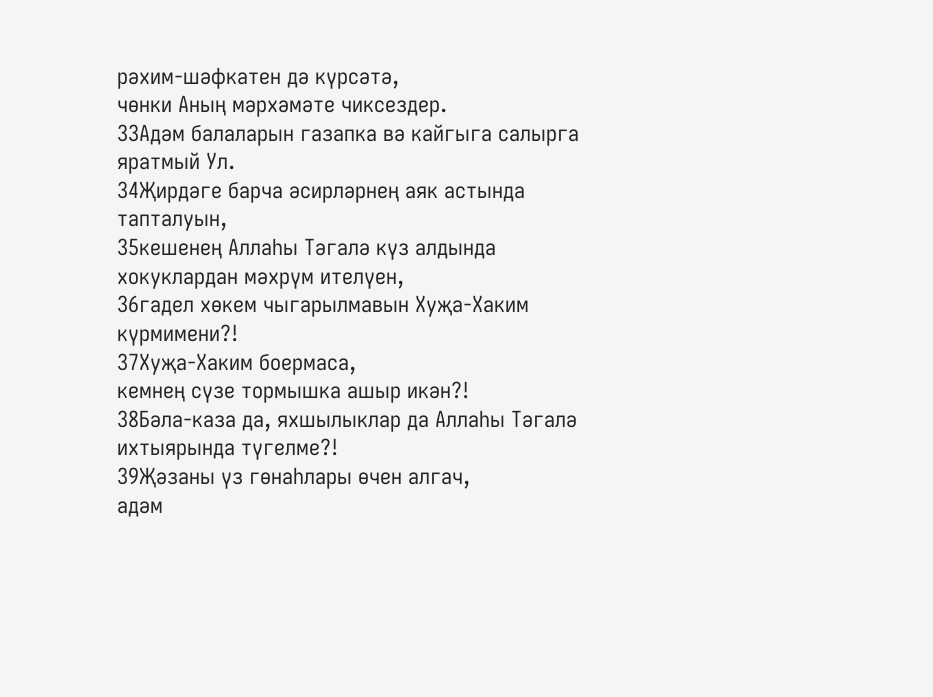рәхим-шәфкатен дә күрсәтә,
чөнки Аның мәрхәмәте чиксездер.
33Адәм балаларын газапка вә кайгыга салырга яратмый Ул.
34Җирдәге барча әсирләрнең аяк астында тапталуын,
35кешенең Аллаһы Тәгалә күз алдында хокуклардан мәхрүм ителүен,
36гадел хөкем чыгарылмавын Хуҗа-Хаким күрмимени?!
37Хуҗа-Хаким боермаса,
кемнең сүзе тормышка ашыр икән?!
38Бәла-каза да, яхшылыклар да Аллаһы Тәгалә ихтыярында түгелме?!
39Җәзаны үз гөнаһлары өчен алгач,
адәм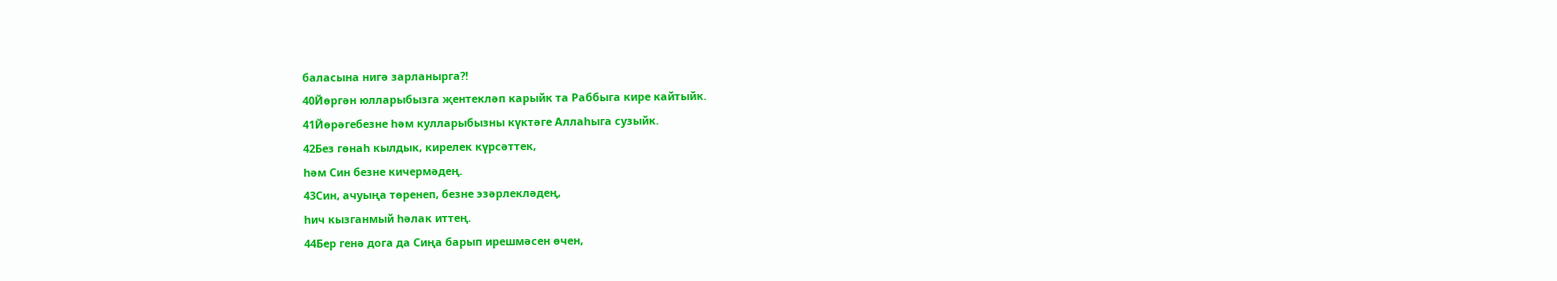баласына нигә зарланырга?!
40Йөргән юлларыбызга җентекләп карыйк та Раббыга кире кайтыйк.
41Йөрәгебезне һәм кулларыбызны күктәге Аллаһыга сузыйк.
42Без гөнаһ кылдык, кирелек күрсәттек,
һәм Син безне кичермәдең.
43Син, ачуыңа төренеп, безне эзәрлекләдең,
һич кызганмый һәлак иттең.
44Бер генә дога да Сиңа барып ирешмәсен өчен,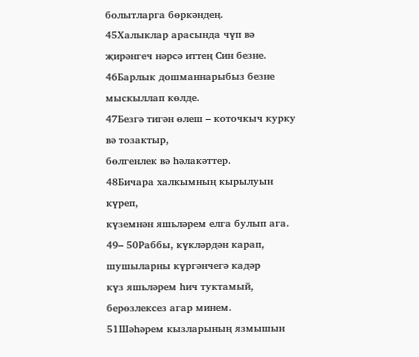болытларга бөркәндең.
45Халыклар арасында чүп вә җирәнгеч нәрсә иттең Син безне.
46Барлык дошманнарыбыз безне мыскыллап көлде.
47Безгә тигән өлеш – коточкыч курку вә тозактыр,
бөлгенлек вә һәлакәттер.
48Бичара халкымның кырылуын күреп,
күземнән яшьләрем елга булып ага.
49– 50Раббы, күкләрдән карап, шушыларны күргәнчегә кадәр
күз яшьләрем һич туктамый, берөзлексез агар минем.
51Шәһәрем кызларының язмышын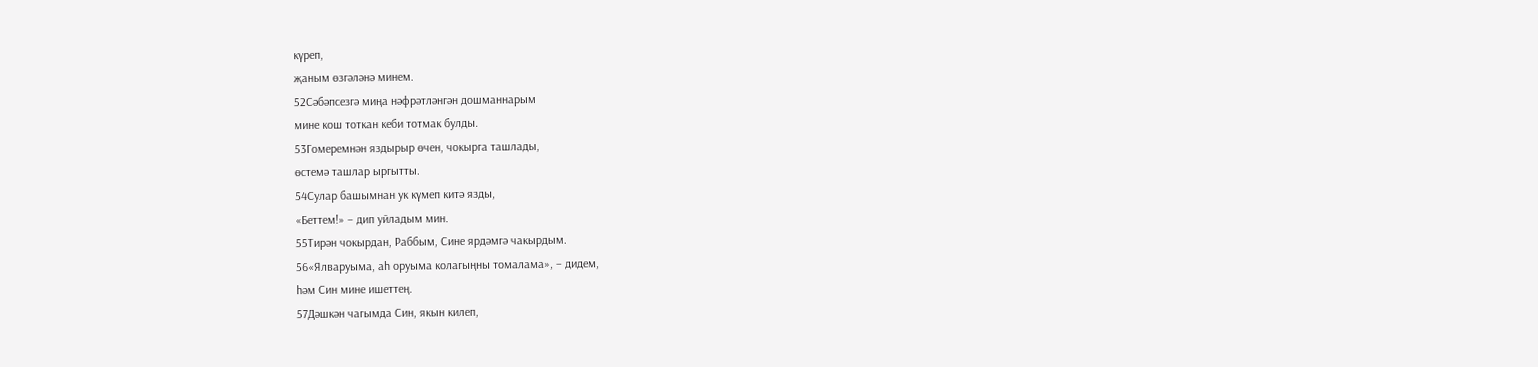күреп,
җаным өзгәләнә минем.
52Сәбәпсезгә миңа нәфрәтләнгән дошманнарым
мине кош тоткан кеби тотмак булды.
53Гомеремнән яздырыр өчен, чокырга ташлады,
өстемә ташлар ыргытты.
54Сулар башымнан ук күмеп китә язды,
«Беттем!» – дип уйладым мин.
55Тирән чокырдан, Раббым, Сине ярдәмгә чакырдым.
56«Ялваруыма, аһ оруыма колагыңны томалама», – дидем,
һәм Син мине ишеттең.
57Дәшкән чагымда Син, якын килеп,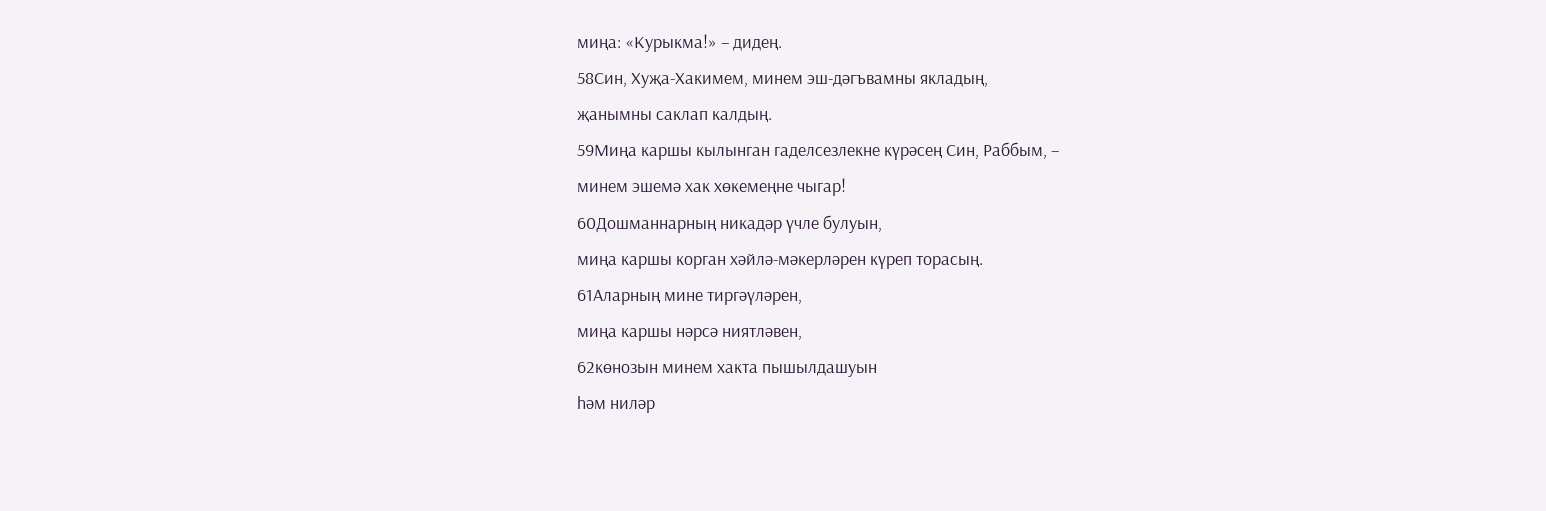миңа: «Курыкма!» – дидең.
58Син, Хуҗа-Хакимем, минем эш-дәгъвамны якладың,
җанымны саклап калдың.
59Миңа каршы кылынган гаделсезлекне күрәсең Син, Раббым, –
минем эшемә хак хөкемеңне чыгар!
60Дошманнарның никадәр үчле булуын,
миңа каршы корган хәйлә-мәкерләрен күреп торасың.
61Аларның мине тиргәүләрен,
миңа каршы нәрсә ниятләвен,
62көнозын минем хакта пышылдашуын
һәм ниләр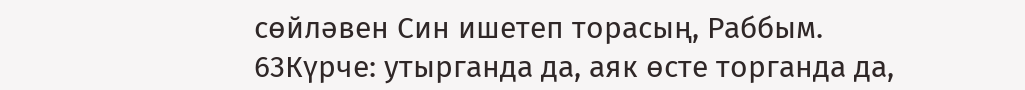сөйләвен Син ишетеп торасың, Раббым.
63Күрче: утырганда да, аяк өсте торганда да,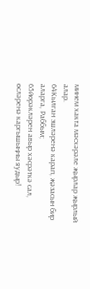минем хакта мәсхәрәле җырлар җырлый алар.
64Кылган эшләренә карап, җәзасын бир аларга, Раббым;
65йөрәкләрен авыр хәсрәткә сал,
өсләренә каргышыңны яудыр!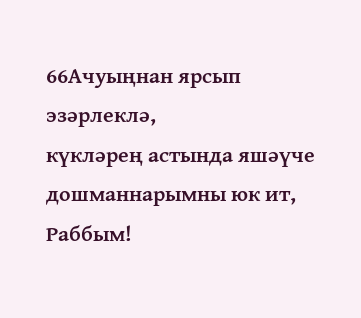66Ачуыңнан ярсып эзәрлеклә,
күкләрең астында яшәүче дошманнарымны юк ит, Раббым!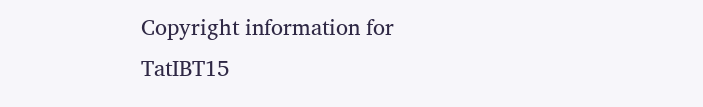Copyright information for
TatIBT15